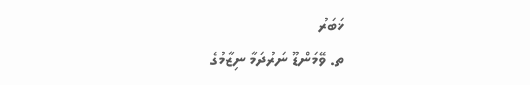ޚަބަރު
ތ. ވޭމަންޑޫ ނަރުދަމާ ނިޒާމުގެ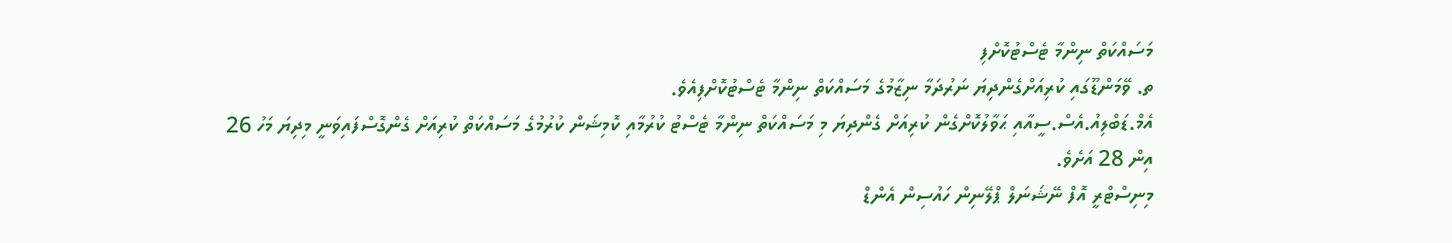މަސައްކަތް ނިންމާ ޓެސްޓުކޮށްފި
ތ. ވޭމަންޑޫގައި ކުރިއަށްގެންދިޔަ ނަރުދަމާ ނިޒާމުގެ މަސައްކަތް ނިންމާ ޓެސްޓުކޮށްފިއެވެ.
އެމް.ޑަބްލިއު.އެސް.ސީއާއި ޙަވާލުކޮށްގެން ކުރިއަށް ގެންދިޔަ މި މަސައްކަތް ނިންމާ ޓެސްޓު ކުރުމާއި ކޮމިޝަން ކުރުމުގެ މަސައްކަތް ކުރިއަށް ގެންގޮސްފައިވަނީ މިދިޔަ މަހު 26 އިން 28 އަށެވެ.
މިނިސްޓްރީ އޮފް ނޭޝަނަލް ޕްލޭނިން ހައުސިން އެންޑް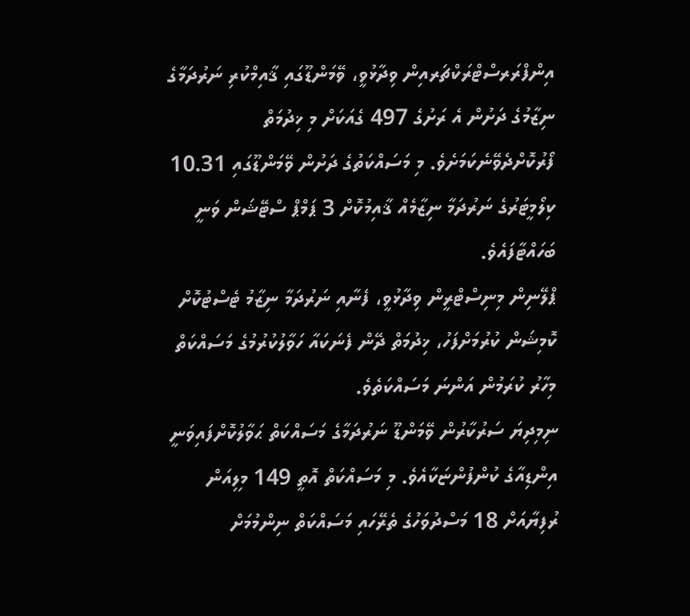އިންފްރަރސްޓްރަކްޗަރއިން ވިދާޅުވީ، ވޭމަންޑޫގައި ޤާއިމްކުރި ނަރުދަމާގެ ނިޒާމުގެ ދަށުން އެ ރަށުގެ 497 ގެއަކަށް މި ޚިދުމަތް ފޯރުކޮށްދެވޭނެކަމަށެވެ. މި މަސައްކަތުގެ ދަށުން ވޭމަންޑޫގައި 10.31 ކިލޯމީޓަރުގެ ނަރުދަމާ ނިޒާމެއް ޤާއިމުކޮށް 3 ޕަމްޕް ސްޓޭޝަން ވަނީ ބަހައްޓާފައެވެ.
ޕްލޭނިން މިނިސްޓްރީން ވިދާޅުވީ، ފެނާއި ނަރުދަމާ ނިޒާމު ޓެސްޓުކޮށް ކޮމިޝަން ކުރުމަށްފަހު، ޚިދުމަތް ދޭން ފެނަކައާ ހަވާލުކުރުމުގެ މަސައްކަތް މިހާރު ކުރަމުން އަންނަ މަސައްކަތެވެ.
ނިމިދިޔަ ސަރުކާރުން ވޭމަންޑޫ ނަރުދަމާގެ މަސައްކަތް ޙަވާލުކޮށްފައިވަނީ އިންޑިއާގެ ކުންފުންޏަކާއެވެ. މި މަސައްކަތް އޮތީ 149 މިލިއަން ރުފިޔާއަށް 18 މަސްދުވަހުގެ ތެރޭހައި މަސައްކަތް ނިންމުމަށް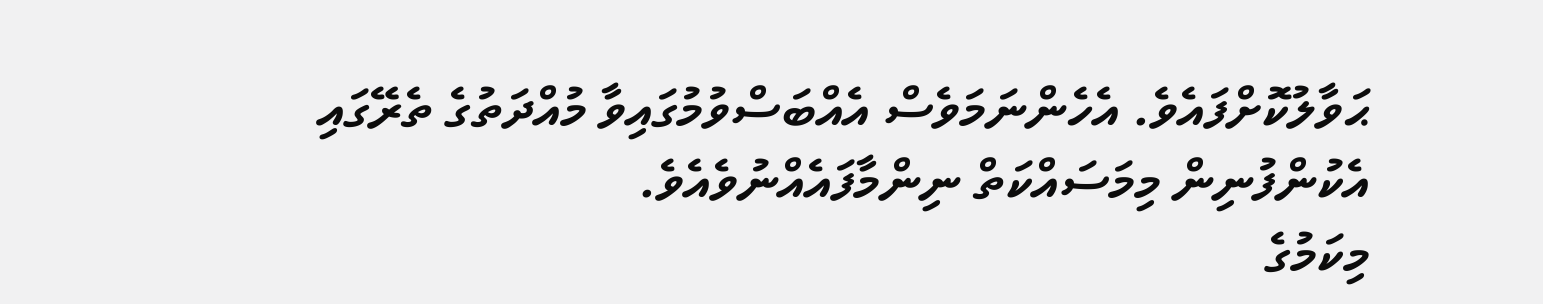ޙަވާލުކޮށްފައެވެ. އެހެންނަމަވެސް އެއްބަސްވުމުގައިވާ މުއްދަތުގެ ތެރޭގައި އެކުންފުނިން މިމަސައްކަތް ނިންމާފައެއްނުވެއެވެ.
މިކަމުގެ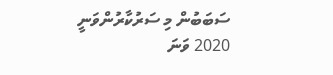ސަބަބުން މި ސަރުކާރުންވަނީ 2020 ވަނަ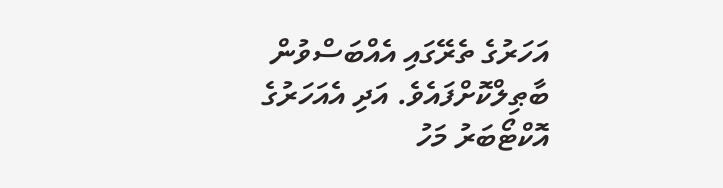އަހަރުގެ ތެރޭގައި އެއްބަސްވުން ބާޠިލްކޮށްފައެވެ. އަދި އެއަހަރުގެ އޮކްޓޯބަރު މަހު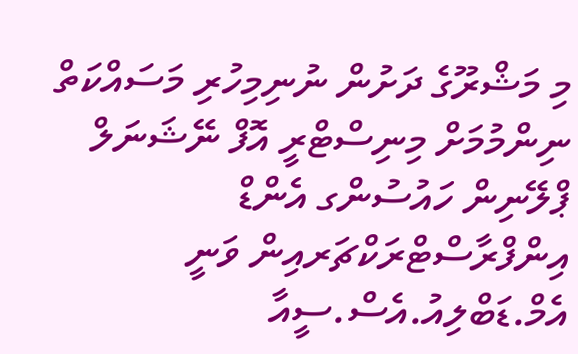މި މަޝްރޫގެ ދަށުން ނުނިމިހުރި މަސައްކަތް ނިންމުމަށް މިނިސްޓްރީ އޮފް ނޭޝަނަލް ޕްލޭނިން ހައުސުންގ އެންޑް އިންފްރާސްޓްރަކްޗަރއިން ވަނީ އެމް.ޑަބްލިއު.އެސް.ސީއާ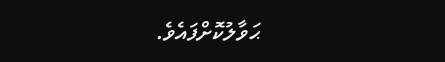ޙަވާލުކޮށްފައެވެ.